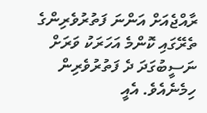ރާއްޖެއަށް އަންނަ ފަތުރުވެރިންގެ ތެރޭގައި ކޮންމެ އަހަރަކު ވަރަށް ނަސީބުގަދަ ދެ ފަތުރުވެރިން ހިމެނެއެވެ. އެއީ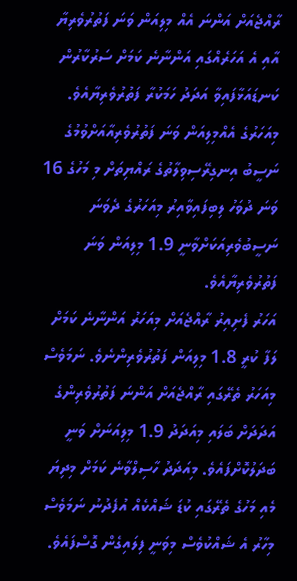ރާއްޖެއަށް އަންނަ އެއް މިލިއަން ވަނަ ފަތުރުވެރިޔާ އާއި އެ އަހަރެއްގައި އަންނާނެ ކަމަށް ސަރުކާރުން ކަނޑައަޅާފައިވާ އަދަދު ހަމަކުރާ ފަތުރުވެރިޔާއެވެ. މިއަހަރުގެ އެއްމިލިއަން ވަނަ ފަތުރުވެރިއާއަށްވުމުގެ ނަސީބު އިނގިރޭސިވިލާތުގެ ރައްޔިތަށް މި މަހުގެ 16 ވަނަ ދުވަހު ލިބިފައިވާއިރު މިއަހަރުގެ ދެވަނަ ނަސީބުވެރިއަކަށްވާނީ 1.9 މިލިއަން ވަނަ ފަތުރުވެރިޔާއެވެ.
އަހަރު ފެށިއިރު ރާއްޖެއަށް މިއަހަރު އަންނާނެ ކަމަށް ލަފާ ކުރީ 1.8 މިލިއަން ފަތުރުވެރިންނެވެ. ނަމަވެސް މިއަހަރު ތެރޭގައި ރާއްޖެއަށް އަންނަ ފަތުރުވެރިންގެ އަދަދަށް ބަލައި މިއަދަދު 1.9 މިލިއަނަށް ވަނީ ބަދަލުކޮށްފައެވެ. މިއަދަދު ހާސިލްވާނެ ކަމަށް މިދިޔަ މެއި މަހުގެ ތެރޭގައި ކުޑަ ޝައްކެއް އުފެދުނު ނަމަވެސް މިހާރު އެ ޝައްކުވެސް މިވަނީ ފިލައިގެން ގޮސްފައެވެ.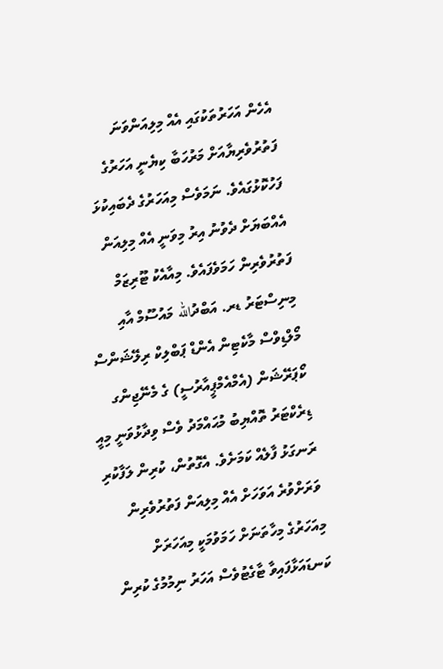އެހެން އަހަރުތަކުގައި އެއް މިލިއަންވަނަ ފަތުރުވެރިޔާއަށް މަރުހަބާ ކިޔެނީ އަހަރުގެ ފަހުކޮޅުގައެވެ. ނަމަވެސް މިއަހަރުގެ ދެބައިކުޅަ އެއްބަޔަށް ދެވުނު އިރު މިވަނީ އެއް މިލިއަން ފަތުރުވެރިން ހަމަވެފައެވެ. މިއާއެކު ޓޫރިޒަމް މިނިސްޓަރު ޑރ. އަބްދުالله މައުސޫމް އާއި މޯލްޑިވްސް މާކެޓިން އެންޑް ޕަބްލިކް ރިލޭޝަންސް ކޯޕަރޭޝަން (އެމްއެމްޕީއާރުސީ) ގެ މެނޭޖިންގ ޑިރެކްޓަރު ތޮއްޔިބު މުޙައްމަދު ވެސް ވިދާޅުވަނީ މިއީ ރަނގަޅު ފާލެއް ކަމަށެވެ. އެގޮތުން، ކުރިން ލަފާކުރި ވަރަށްވުރެ އަވަހަށް އެއް މިލިއަން ފަތުރުވެރިން މިއަހަރުގެ މިހާތަނަށް ހަމަވުމަކީ މިއަހަރަށް ކަނޑައަޅާފައިވާ ޓާގެޓުވެސް އަހަރު ނިމުމުގެ ކުރިން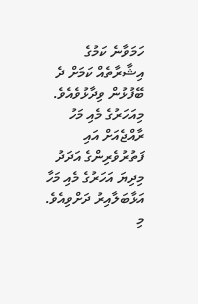ހަމަވާނެ ކަމުގެ އިޝާރާތެއް ކަމަށް ދެ ބޭފުޅުން ވިދާޅުވެއެވެ.
މިއަހަރުގެ މެއި މަހު ރާއްޖެއަށް އައި ފަތުރުވެރިންގެ އަދަދު މިދިޔަ އަހަރުގެ މެއި މަހާ އަޅާބަލާއިރު ދަށްވިއެވެ. މި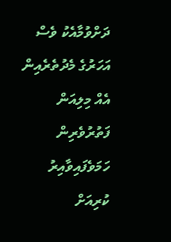ދަށްވުމާއެކު ވެސް އަހަރުގެ މެދުތެރެއިން އެއް މިލިއަން ފަތުރުވެރިން ހަމަވެފައިވާއިރު ކުރިއަށް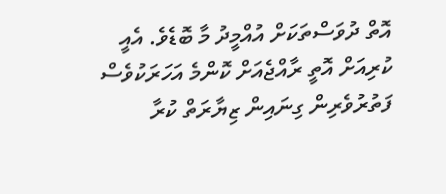އޮތް ދުވަސްތަކަށް އުއްމީދު މާ ބޮޑެވެ. އެއީ ކުރިއަށް އޮތީ ރާއްޖެއަށް ކޮންމެ އަހަރަކުވެސް ފަތުރުވެރިން ގިނައިން ޒިޔާރަތް ކުރާ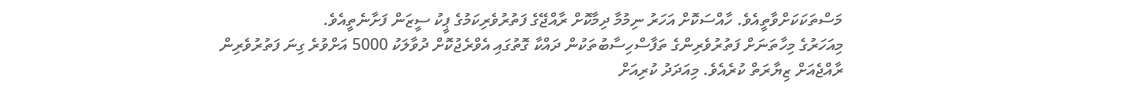މަސްތަކަކަށްވާތީއެވެ. ހާއްސަކޮށް އަހަރު ނިމުމާ ދިމާކޮށް ރާއްޖޭގެ ފަތުރުވެރިކަމުގެ ޕީކު ސީޒަން ފަށާނެތީއެވެ.
މިއަހަރުގެ މިހާތަނަށް ފަތުރުވެރިންގެ ތަފާސްހިސާބުތަކުން ދައްކާ ގޮތުގައި އެވްރެޖުކޮށް ދުވާލަކު 5000 އަށްވުރެ ގިނަ ފަތުރުވެރިން ރާއްޖެއަށް ޒިޔާރަތް ކުރެއެވެ. މިއަދަދު ކުރިއަށް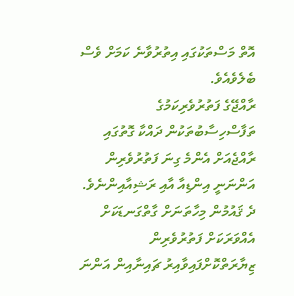އޮތް މަސްތަކުގައި އިތުރުވާނެ ކަމަށް ވެސް ބެލެވެއެވެ.
ރާއްޖޭގެ ފަތުރުވެރިކަމުގެ ތަފާސްހިސާބުތަކުން ދައްކާ ގޮތުގައި ރާއްޖެއަށް އެންމެ ގިނަ ފަތުރުވެރިން އަންނަނީ އިންޑިއާ އާއި ރަޝިއާއިންނެވެ. ދެ ޤައުމުން މިހާތަނަށް ގާތްގަނޑަކަށް އެއްވަރަކަށް ފަތުރުވެރިން ޒިޔާރަތްކޮށްފައިވާއިރު ޗައިނާއިން އަންނަ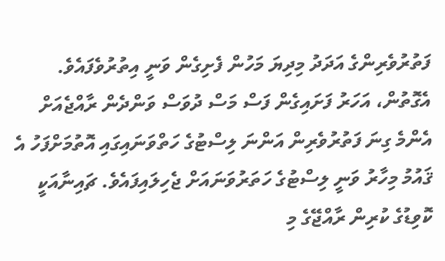ފަތުރުވެރިންގެ އަދަދު މިދިޔަ މަހުން ފެށިގެން ވަނީ އިތުރުވެފައެވެ. އެގޮތުން، އަހަރު ފަށައިގެން ފަސް މަސް ދުވަސް ވަންދެން ރާއްޖެއަށް އެންމެ ގިނަ ފަތުރުވެރިން އަންނަ ލިސްޓުގެ ހަތްވަނައިގައި އޮތުމަށްފަހު އެ ޤައުމު މިހާރު ވަނީ ލިސްޓުގެ ހަތަރުވަނައަށް ޖެހިލައިފައެވެ. ޗައިނާއަކީ ކޮވިޑުގެ ކުރިން ރާއްޖޭގެ މި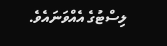ލިސްޓުގެ އެއްވަނައެވެ.